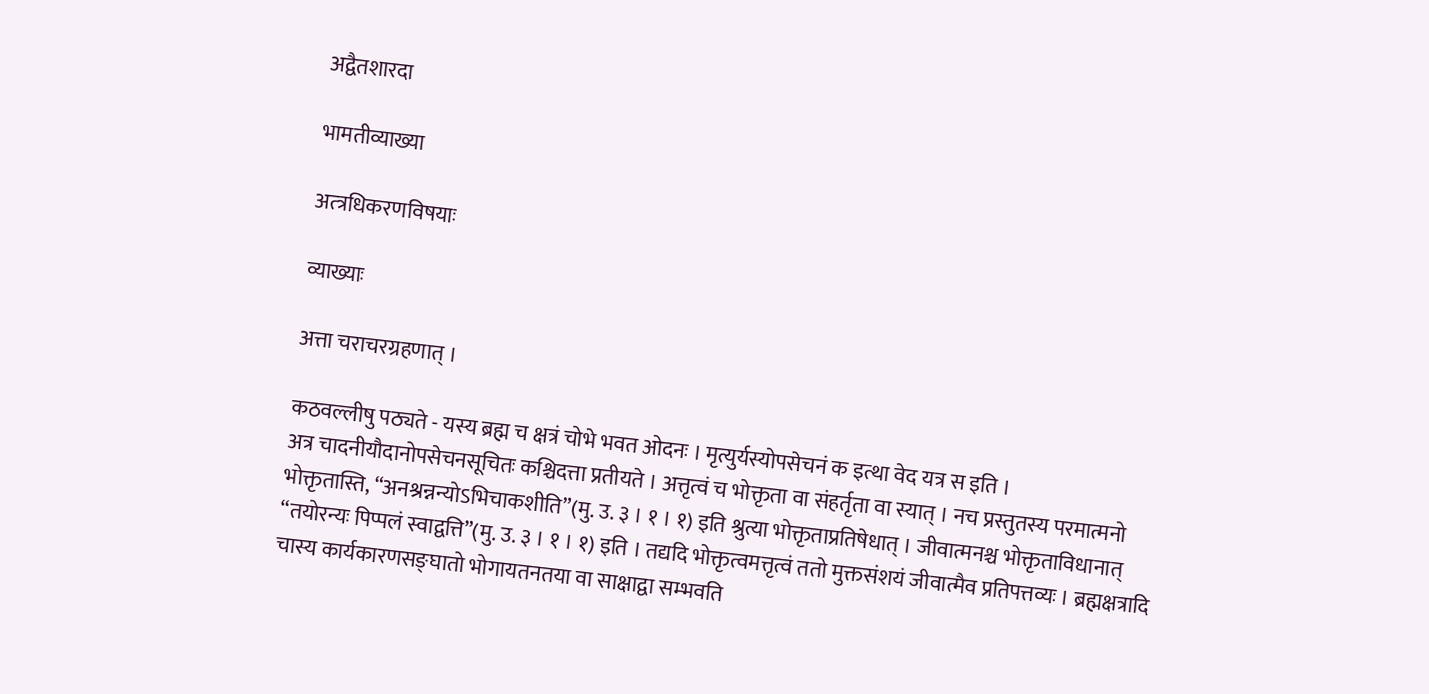अद्वैतशारदा

भामतीव्याख्या

अत्त्रधिकरणविषयाः

व्याख्याः

अत्ता चराचरग्रहणात् ।

कठवल्लीषु पठ्यते - यस्य ब्रह्म च क्षत्रं चोभे भवत ओदनः । मृत्युर्यस्योपसेचनं क इत्था वेद यत्र स इति ।
अत्र चादनीयौदानोपसेचनसूचितः कश्चिदत्ता प्रतीयते । अत्तृत्वं च भोक्तृता वा संहर्तृता वा स्यात् । नच प्रस्तुतस्य परमात्मनो भोक्तृतास्ति, “अनश्रन्नन्योऽभिचाकशीति”(मु. उ. ३ । १ । १) इति श्रुत्या भोक्तृताप्रतिषेधात् । जीवात्मनश्च भोक्तृताविधानात् “तयोरन्यः पिप्पलं स्वाद्वत्ति”(मु. उ. ३ । १ । १) इति । तद्यदि भोक्तृत्वमत्तृत्वं ततो मुक्तसंशयं जीवात्मैव प्रतिपत्तव्यः । ब्रह्मक्षत्रादि चास्य कार्यकारणसङ्घातो भोगायतनतया वा साक्षाद्वा सम्भवति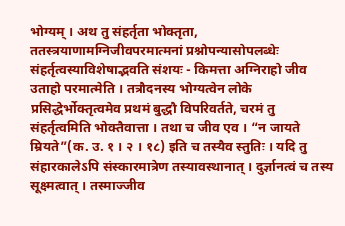भोग्यम् । अथ तु संहर्तृता भोक्तृता, ततस्त्रयाणामग्निजीवपरमात्मनां प्रश्नोपन्यासोपलब्धेः संहर्तृत्वस्याविशेषाद्भवति संशयः - किमत्ता अग्निराहो जीव उताहो परमात्मेति । तत्रौदनस्य भोग्यत्वेन लोके प्रसिद्धेर्भोक्तृत्वमेव प्रथमं बुद्धौ विपरिवर्तते, चरमं तु संहर्तृत्वमिति भोक्तैवात्ता । तथा च जीव एव । “न जायते म्रियते”(क. उ. १ । २ । १८) इति च तस्यैव स्तुतिः । यदि तु संहारकालेऽपि संस्कारमात्रेण तस्यावस्थानात् । दुर्ज्ञानत्वं च तस्य सूक्ष्मत्वात् । तस्माज्जीव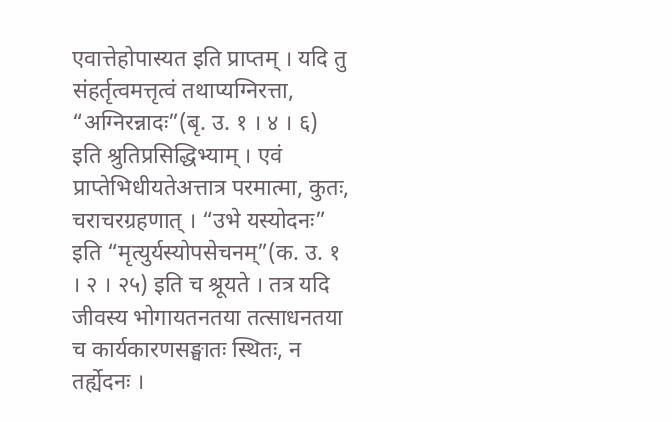एवात्तेहोपास्यत इति प्राप्तम् । यदि तु संहर्तृत्वमत्तृत्वं तथाप्यग्निरत्ता, “अग्निरन्नादः”(बृ. उ. १ । ४ । ६) इति श्रुतिप्रसिद्धिभ्याम् । एवं प्राप्तेभिधीयतेअत्तात्र परमात्मा, कुतः, चराचरग्रहणात् । “उभे यस्योदनः” इति “मृत्युर्यस्योपसेचनम्”(क. उ. १ । २ । २५) इति च श्रूयते । तत्र यदि जीवस्य भोगायतनतया तत्साधनतया च कार्यकारणसङ्घातः स्थितः, न तर्ह्येदनः ।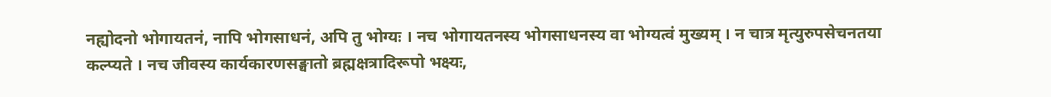नह्योदनो भोगायतनं, नापि भोगसाधनं, अपि तु भोग्यः । नच भोगायतनस्य भोगसाधनस्य वा भोग्यत्वं मुख्यम् । न चात्र मृत्युरुपसेचनतया कल्प्यते । नच जीवस्य कार्यकारणसङ्घातो ब्रह्मक्षत्रादिरूपो भक्ष्यः,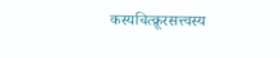कस्यचित्क्रूरसत्त्वस्य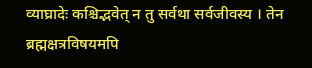व्याघ्रादेः कश्चिद्भवेत् न तु सर्वथा सर्वजीवस्य । तेन ब्रह्मक्षत्रविषयमपि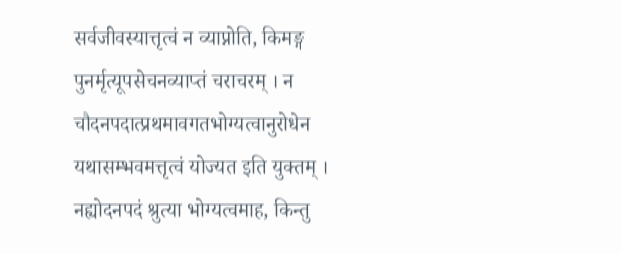सर्वजीवस्यात्तृत्वं न व्याप्नोति, किमङ्ग पुनर्मृत्यूपसेचनव्याप्तं चराचरम् । न चौदनपदात्प्रथमावगतभोग्यत्वानुरोधेन यथासम्भवमत्तृत्वं योज्यत इति युक्तम् । नह्योदनपदं श्रुत्या भोग्यत्वमाह, किन्तु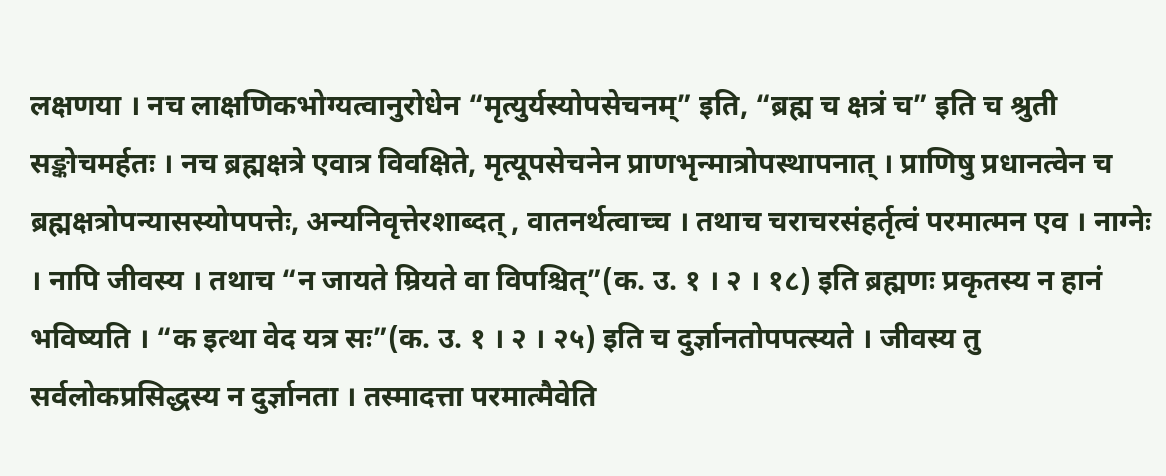लक्षणया । नच लाक्षणिकभोग्यत्वानुरोधेन “मृत्युर्यस्योपसेचनम्” इति, “ब्रह्म च क्षत्रं च” इति च श्रुती सङ्कोचमर्हतः । नच ब्रह्मक्षत्रे एवात्र विवक्षिते, मृत्यूपसेचनेन प्राणभृन्मात्रोपस्थापनात् । प्राणिषु प्रधानत्वेन च ब्रह्मक्षत्रोपन्यासस्योपपत्तेः, अन्यनिवृत्तेरशाब्दत् , वातनर्थत्वाच्च । तथाच चराचरसंहर्तृत्वं परमात्मन एव । नाग्नेः । नापि जीवस्य । तथाच “न जायते म्रियते वा विपश्चित्”(क. उ. १ । २ । १८) इति ब्रह्मणः प्रकृतस्य न हानं भविष्यति । “क इत्था वेद यत्र सः”(क. उ. १ । २ । २५) इति च दुर्ज्ञानतोपपत्स्यते । जीवस्य तु सर्वलोकप्रसिद्धस्य न दुर्ज्ञानता । तस्मादत्ता परमात्मैवेति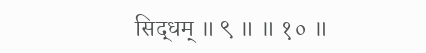सिद्धम् ॥ ९ ॥ ॥ १० ॥